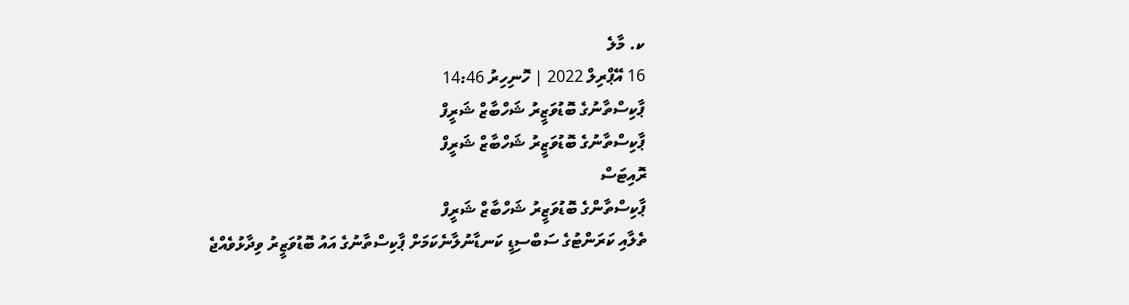ކ. މާލެ
16 އޭޕްރިލް 2022 | ހޮނިހިރު 14:46
ޕާކިސްތާނުގެ ބޮޑުވަޒީރު ޝަހްބާޒް ޝަރީފް
ޕާކިސްތާނުގެ ބޮޑުވަޒީރު ޝަހްބާޒް ޝަރީފް
ރޮއިޓަސް
ޕާކިސްތާންގެ ބޮޑުވަޒީރު ޝަހްބާޒް ޝަރީފް
ތެލާއި ކަރަންޓުގެ ސަބްސިޑީ ކަނޑާނުލާނެކަމަށް ޕާކިސްތާނުގެ އައު ބޮޑުވަޒީރު ވިދާޅުވެއްޖެ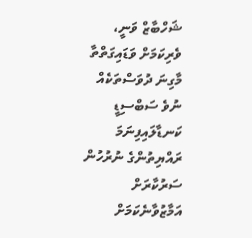ޝަހްބާޒް ވަނީ، ވެރިކަމަށް ވަޑައިގަތްތާ މާގިނަ ދުވަސްތަކެއް ނުވެ ސަބްސިޑީ ކަނޑާލައިފިނަމަ ރައްޔިތުންގެ ނުރުހުން ސަރުކާރަށް އަމާޒުވާނެކަމަށް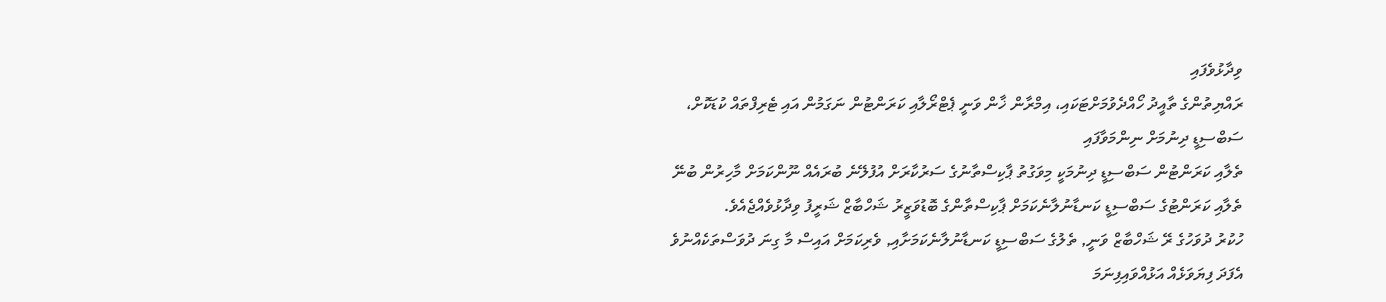ވިދާޅުވެފައި
ރައްޔިތުންގެ ތާއީދު ހޯއްދެވުމަށްޓަކައި، އިމްރާން ޚާން ވަނީ ޕެޓްރޯލާއި ކަރަންޓުން ނަގަމުން އައި ޓެރިފްތައް ކުޑަކޮށް، ސަބްސިޑީ ދިނުމަށް ނިންމަވާފައި
ތެލާއި ކަރަންޓުން ސަބްސިޑީ ދިނުމަކީ މިވަގުތު ޕާކިސްތާނުގެ ސަރުކާރަށް އުފުލޭނެ ބުރައެއް ނޫންކަމަށް މާހިރުން ބުނޭ
ތެލާއި ކަރަންޓުގެ ސަބްސިޑީ ކަނޑާނުލާނެކަމަށް ޕާކިސްތާންގެ ބޮޑުވަޒީރު ޝަހްބާޒް ޝަރީފު ވިދާޅުވެއްޖެއެވެ.
ހުކުރު ދުވަހުގެ ރޭ ޝަހްބާޒް ވަނީ, ތެލުގެ ސަބްސިޑީ ކަނޑާނުލާނެކަމަށާއި, ވެރިކަމަށް އައިސް މާ ގިނަ ދުވަސްތަކެއްނުވެ އެފަދަ ފިޔަވަޅެއް އަޅުއްވައިފިނަމަ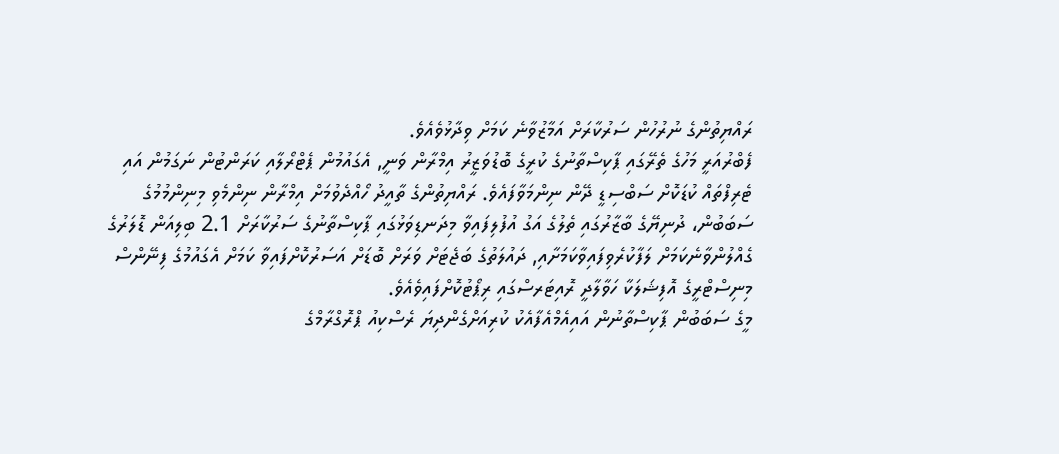ރައްޔިތުންގެ ނުރުހުން ސަރުކާރަށް އަމާޒުވާނެ ކަމަށް ވިދާޅުވެއެވެ.
ފެބްރުއަރީ މަހުގެ ތެރޭގައި ޕާކިސްތާނުގެ ކުރީގެ ބޮޑުވަޒީރު އިމްރާން ވަނީ, އެގައުމުން ޕެޓްރޯލާއި ކަރަންޓުން ނަގަމުން އައި ޓެރިފްތައް ކުޑަކޮށް ސަބްސިޑީ ދޭން ނިންމަވާފައެވެ. ރައްޔިތުންގެ ތާއީދު ހޯއްދެވުމަށް އިމްރާން ނިންމެވި މިނިންމުމުގެ ސަބަބުން، ދުނިޔޭގެ ބާޒާރުގައި ތެލުގެ އަގު އުފުލިފައިވާ މިދަނޑިވަޅުގައި ޕާކިސްތާނުގެ ސަރުކާރަށް 2.1 ބިލިއަން ޑޮލަރުގެ ގެއްލުންވާނެކަމަށް ލަފާކުރެވިފައިވާކަމަށާއި, ދައުލަތުގެ ބަޖެޓަށް ވަރަށް ބޮޑަށް އަސަރުކޮށްފައިވާ ކަމަށް އެގައުމުގެ ފިނޭންސް މިނިސްޓްރީގެ އޮފިޝަލަކާ ހަވާލާދީ ރޮއިޓަރސްގައި ރިޕޯޓުކޮށްފައިވެއެވެ.
މީގެ ސަބަބުން ޕާކިސްތާނުން އައިއެމްއެފާއެކު ކުރިއަށްގެންދިޔަ ރެސްކިއު ޕްރޮގްރާމްގެ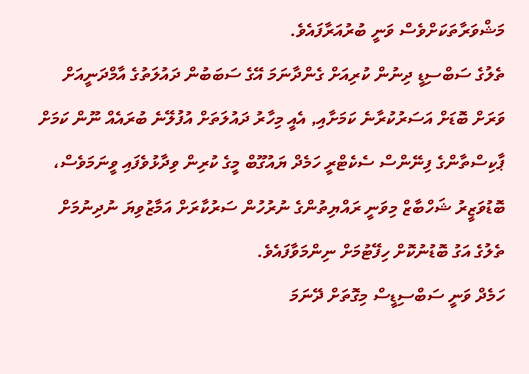މަޝްވަރާތަކަށްވެސް ވަނީ ބުރުއަރާފައެވެ.
ތެލުގެ ސަބްސިޑީ ދިނުން ކުރިއަށް ގެންދާނަމަ އޭގެ ސަބަބުން ދައުލަތުގެ އާމްދަނީއަށް ވަރަށް ބޮޑަށް އަސަރުކުރާނެ ކަމަށާއި, އެއީ މިހާރު ދައުލަތަށް އުފުލޭނެ ބުރައެއް ނޫން ކަމަށް ޕާކިސްތާންގެ ފިނޭންސް ސެކެޓްރީ ހަމެދް ޔައުގޫބް މީގެ ކުރިން ވިދާޅުވެފައި ވީނަމަވެސް، ބޮޑުވަޒީރު ޝަހްބާޒް މިވަނީ ރައްޔިތުންގެ ނުރުހުން ސަރުކާރަށް އަމާޒުވިޔަ ނުދިނުމަށް ތެލުގެ އަގު ބޮޑުނުކޮށް ހިފޭޓުމަށް ނިންމަވާފައެވެ.
ހަމެދް ވަނީ ސަބްސިޑީސް މިގޮތަށް ދޭނަމަ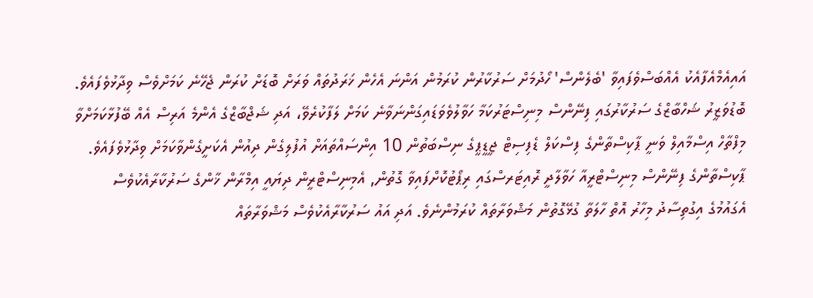އައިއެމްއެފާއެކު އެއްބަސްވެފައިވާ 'ބެލެންސް' ހޯދުމަށް ސަރުކާރުން ކުރަމުން އަންނަ އެހެން ޚަރަދުތައް ވަރަށް ބޮޑަށް ކުރަން ޖެހޭނެ ކަމަށްވެސް ވިދާޅުވެފައެވެ.
ބޮޑުވަޒީރު ޝަހްބާޒްގެ ސަރުކާރުގައި ފިނޭންސް މިނިސްޓަރުކަމާ ހަވާލުވެވަޑައިގަންނަވާނެ ކަމަށް ލަފާކުރެވޭ، އަދި ޝަޖްބާޒްގެ އެންމެ އަރިސް އެއް ބޭފުޅާކަމަށްވާ މިފްތާހް އިސްމާއިލް ވަނީ ޕާކިސްތާންގެ ފިސްކަލް ޑެފިސިޓް ޖީޑީޕީގެ ނިސްބަތުން 10 އިންސައްތައަށް އުފުލިގެން ދިއުން އެކަށީގެންވާކަމަށް ވިދާޅުވެފައެވެ.
ޕާކިސްތާންގެ ފިނޭންސް މިނިސްޓްރީއާ ހަވާލާދީ ރޮއިޓަރސްގައި ރިޕޯޓުކޮށްފައިވާ ގޮތުން, އެމިނިސްޓްރީން ދިޔައީ އިމްރާން ޚާންގެ ސަރުކާރާއެކުވެސް އެގައުމުގެ އިގުތިސާދު މިހާރު އޮތް ހާލަތާ ގުޅޭގޮތުން މަޝްވަރާތައް ކުރަމުންނެވެ. އަދި އައު ސަރުކާރާއެކުވެސް މަޝްވަރާތައް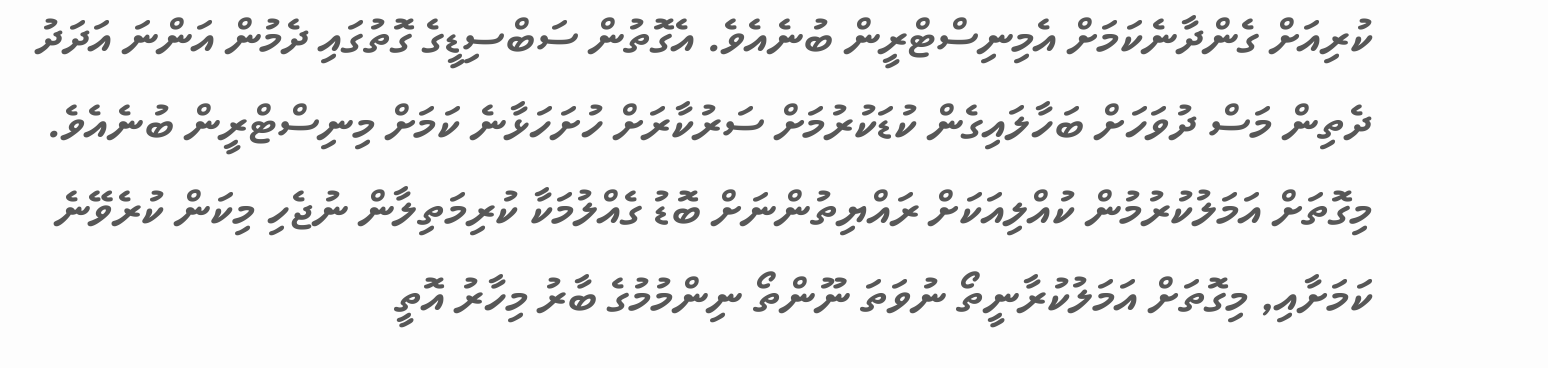ކުރިއަށް ގެންދާނެކަމަށް އެމިނިސްޓްރީން ބުނެއެވެ. އެގޮތުން ސަބްސިޑީގެ ގޮތުގައި ދެމުން އަންނަ އަދަދު ދެތިން މަސް ދުވަހަށް ބަހާލައިގެން ކުޑަކުރުމަށް ސަރުކާރަށް ހުށަހަޅާނެ ކަމަށް މިނިސްޓްރީން ބުނެއެވެ. މިގޮތަށް އަމަލުކުރުމުން ކުއްލިއަކަށް ރައްޔިތުންނަށް ބޮޑު ގެއްލުމަކާ ކުރިމަތިލާން ނުޖެހި މިކަން ކުރެވޭނެ ކަމަށާއި, މިގޮތަށް އަމަލުކުރާނީތޯ ނުވަތަ ނޫންތޯ ނިންމުމުގެ ބާރު މިހާރު އޮތީ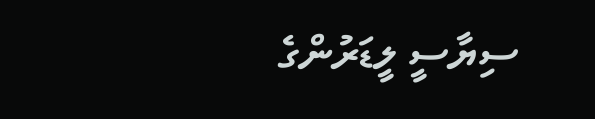ސިޔާސީ ލީޑަރުންގެ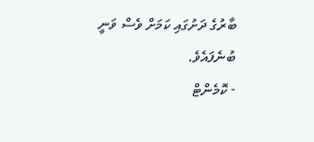ބާރުގެ ދަށުގައި ކަމަށް ވެސް ވަނީ ބުނެފައެވެ.
- ކޮމެންޓް